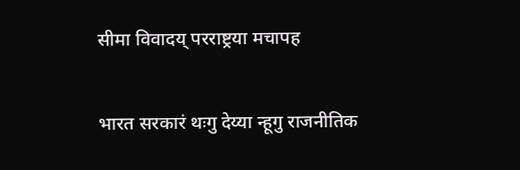सीमा विवादय् परराष्ट्रया मचापह

भारत सरकारं थःगु देय्या न्हूगु राजनीतिक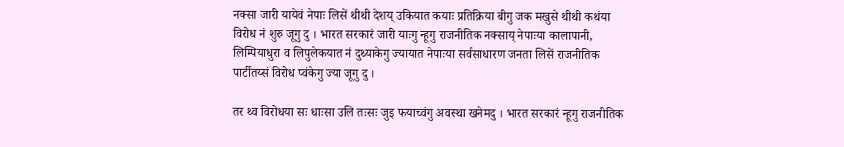नक्सा जारी यायेवं नेपाः लिसें थीथी देशय् उकियात कयाः प्रतिक्रिया बीगु जक मखुसे थीथी कथंया विरोध नं शुरु जूगु दु । भारत सरकारं जारी याःगु न्हूगु राजनीतिक नक्साय् नेपाःया कालापानी, लिम्पियाधुरा व लिपुलेकयात नं दुथ्याकेगु ज्यायात नेपाःया सर्वसाधारण जनता लिसें राजनीतिक पार्टीतय्सं विरोध प्वंकेगु ज्या जूगु दु ।

तर थ्व विरोधया सः धाःसा उलि तःसः जुइ फयाच्वंगु अवस्था खनेमदु । भारत सरकारं न्हूगु राजनीतिक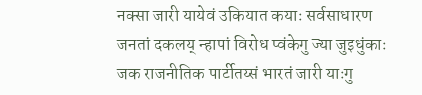नक्सा जारी यायेवं उकियात कयाः सर्वसाधारण जनतां दकलय् न्हापां विरोध प्वंकेगु ज्या जुइधुंकाः जक राजनीतिक पार्टीतय्सं भारतं जारी याःगु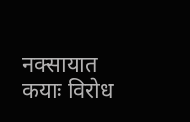नक्सायात कयाः विरोध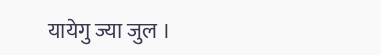यायेगु ज्या जुल ।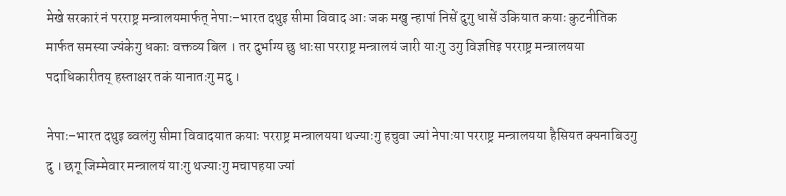मेखे सरकारं नं परराष्ट्र मन्त्रालयमार्फत् नेपाः–भारत दथुइ सीमा विवाद आः जक मखु न्हापां निसें दुगु धासें उकियात कयाः कुटनीतिक मार्फत समस्या ज्यंकेगु धकाः वक्तव्य बिल । तर दुर्भाग्य छु धाःसा परराष्ट्र मन्त्रालयं जारी याःगु उगु विज्ञप्तिइ परराष्ट्र मन्त्रालयया पदाधिकारीतय् हस्ताक्षर तकं यानातःगु मदु ।

नेपाः–भारत दथुइ ब्वलंगु सीमा विवादयात कयाः परराष्ट्र मन्त्रालयया थज्याःगु हचुवा ज्यां नेपाःया परराष्ट्र मन्त्रालयया हैसियत क्यनाबिउगु दु । छगू जिम्मेवार मन्त्रालयं याःगु थज्याःगु मचापहया ज्यां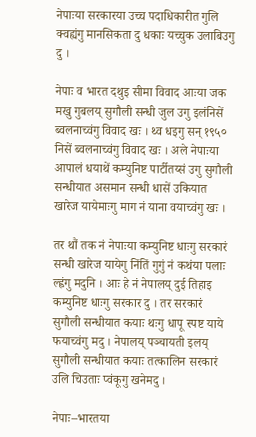नेपाःया सरकारया उच्च पदाधिकारीत गुलि क्वह्यंगु मानसिकता दु धकाः यच्चुक उलाबिउगु दु ।

नेपाः व भारत दथुइ सीमा विवाद आःया जक मखु गुबलय् सुगौली सन्धी जुल उगु इलंनिसें ब्वलनाच्वंगु विवाद खः । थ्व धइगु सन् १९५० निसें ब्वलनाच्वंगु विवाद खः । अले नेपाःया आपालं धयाथें कम्युनिष्ट पार्टीतय्सं उगु सुगौली सन्धीयात असमान सन्धी धासें उकियात खारेज यायेमाःगु माग नं याना वयाच्वंगु खः ।

तर थौं तक नं नेपाःया कम्युनिष्ट धाःगु सरकारं सन्धी खारेज यायेगु निंतिं गुगुं नं कथंया पलाः ल्ह्वंगु मदुनि । आः हे नं नेपालय् दुई तिहाइ कम्युनिष्ट धाःगु सरकार दु । तर सरकारं सुगौली सन्धीयात कयाः थःगु धापू स्पष्ट याये फयाच्वंगु मदु । नेपालय् पञ्चायती इलय् सुगौली सन्धीयात कयाः तत्कालिन सरकारं उलि चिउताः प्वंकूगु खनेमदु ।

नेपाः–भारतया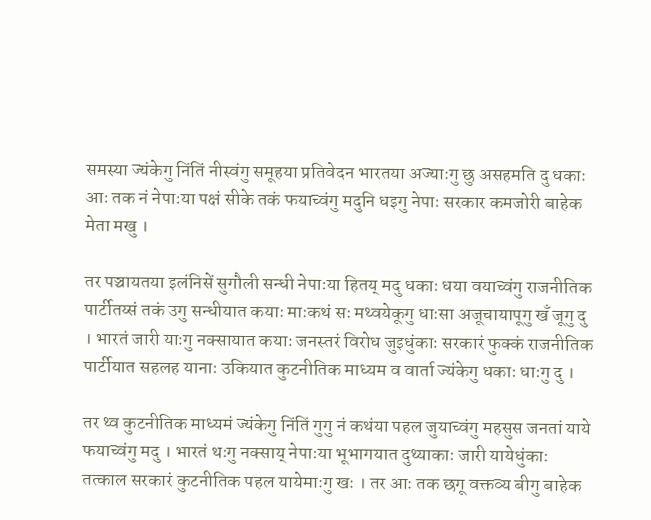समस्या ज्यंकेगु निंतिं नीस्वंगु समूहया प्रतिवेदन भारतया अज्याःगु छु असहमति दु धकाः
आः तक नं नेपाःया पक्षं सीके तकं फयाच्वंगु मदुनि धइगु नेपाः सरकार कमजोरी बाहेक मेता मखु ।

तर पञ्चायतया इलंनिसें सुगौली सन्धी नेपाःया हितय् मदु धकाः धया वयाच्वंगु राजनीतिक पार्टीतय्सं तकं उगु सन्धीयात कयाः माःकथं सः मथ्वयेकूगु धाःसा अजूचायापूगु खँ जूगु दु । भारतं जारी याःगु नक्सायात कयाः जनस्तरं विरोध जुइधुंकाः सरकारं फुक्कं राजनीतिक पार्टीयात सहलह यानाः उकियात कुटनीतिक माध्यम व वार्ता ज्यंकेगु धकाः धाःगु दु ।

तर थ्व कुटनीतिक माध्यमं ज्यंकेगु निंतिं गुगु नं कथंया पहल जुयाच्वंगु महसुस जनतां याये फयाच्वंगु मदु । भारतं थःगु नक्साय् नेपाःया भूभागयात दुथ्याकाः जारी यायेधुंकाः तत्काल सरकारं कुटनीतिक पहल यायेमाःगु खः । तर आः तक छगू वक्तव्य बीगु बाहेक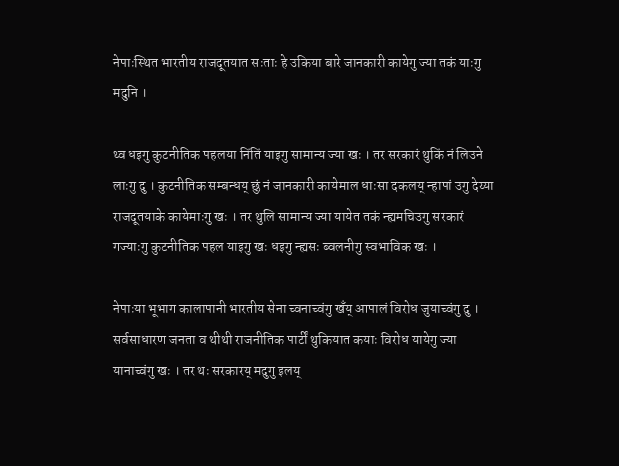नेपाःस्थित भारतीय राजदूतयात सःताः हे उकिया बारे जानकारी कायेगु ज्या तकं याःगु मदुनि ।

थ्व धइगु कुटनीतिक पहलया निंतिं याइगु सामान्य ज्या खः । तर सरकारं थुकिं नं लिउने लाःगु दु । कुटनीतिक सम्बन्धय् छुं नं जानकारी कायेमाल धाःसा दकलय् न्हापां उगु देय्या राजदूतयाके कायेमाःगु खः । तर थुलि सामान्य ज्या यायेत तकं न्ह्यमचिउगु सरकारं गज्याःगु कुटनीतिक पहल याइगु खः धइगु न्ह्यसः ब्वलनीगु स्वभाविक खः ।

नेपाःया भूभाग कालापानी भारतीय सेना च्वनाच्वंगु खँय् आपालं विरोध जुयाच्वंगु दु । सर्वसाधारण जनता व थीथी राजनीतिक पार्टीं थुकियात कयाः विरोध यायेगु ज्या यानाच्वंगु खः । तर थः सरकारय् मदुगु इलय्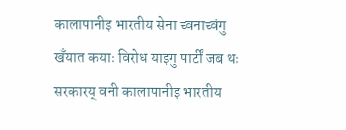कालापानीइ भारतीय सेना च्वनाच्वंगु खँयात कयाः विरोध याइगु पार्टीं जब थः सरकारय् वनी कालापानीइ भारतीय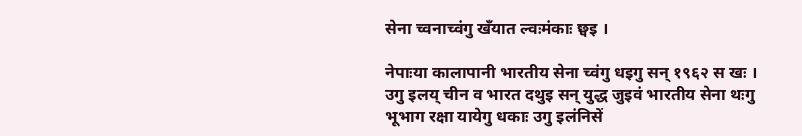सेना च्वनाच्वंगु खँयात ल्वःमंकाः छ्वइ ।

नेपाःया कालापानी भारतीय सेना च्वंगु धइगु सन् १९६२ स खः । उगु इलय् चीन व भारत दथुइ सन् युद्ध जुइवं भारतीय सेना थःगु भूभाग रक्षा यायेगु धकाः उगु इलंनिसें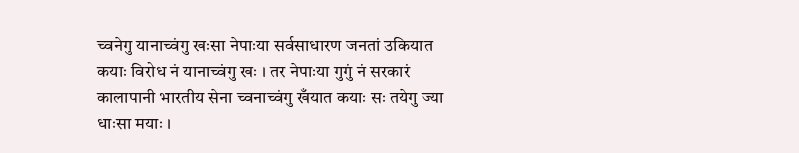च्वनेगु यानाच्वंगु खःसा नेपाःया सर्वसाधारण जनतां उकियात कयाः विरोध नं यानाच्वंगु खः । तर नेपाःया गुगुं नं सरकारं कालापानी भारतीय सेना च्वनाच्वंगु खँयात कयाः सः तयेगु ज्या धाःसा मयाः ।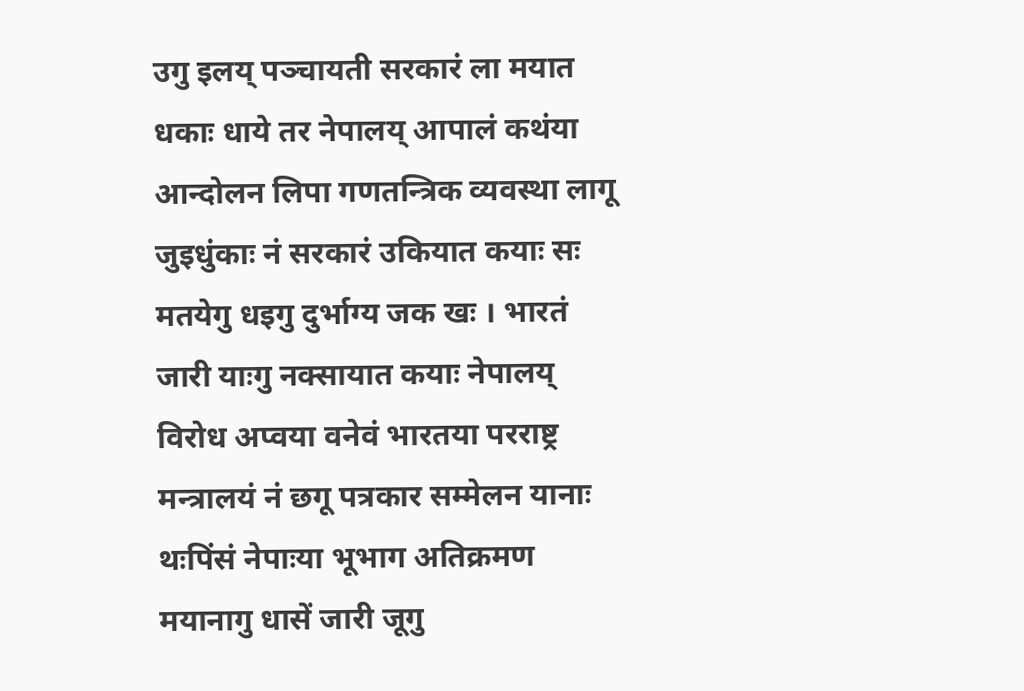उगु इलय् पञ्चायती सरकारं ला मयात धकाः धाये तर नेपालय् आपालं कथंया आन्दोलन लिपा गणतन्त्रिक व्यवस्था लागू जुइधुंकाः नं सरकारं उकियात कयाः सः मतयेगु धइगु दुर्भाग्य जक खः । भारतं जारी याःगु नक्सायात कयाः नेपालय् विरोध अप्वया वनेवं भारतया परराष्ट्र मन्त्रालयं नं छगू पत्रकार सम्मेलन यानाः थःपिंसं नेपाःया भूभाग अतिक्रमण मयानागु धासें जारी जूगु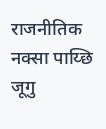राजनीतिक नक्सा पाय्छि जूगु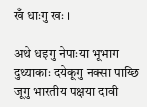खँ धाःगु खः ।

अथे धइगु नेपाःया भूभाग दुथ्याकाः दयेकूगु नक्सा पाय्छि जूगु भारतीय पक्षया दावी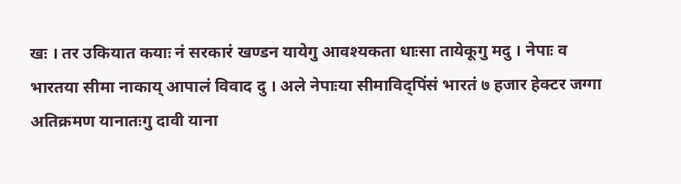खः । तर उकियात कयाः नं सरकारं खण्डन यायेगु आवश्यकता धाःसा तायेकूगु मदु । नेपाः व भारतया सीमा नाकाय् आपालं विवाद दु । अले नेपाःया सीमाविद्पिंसं भारतं ७ हजार हेक्टर जग्गा अतिक्रमण यानातःगु दावी याना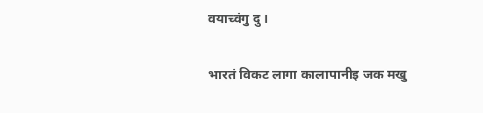वयाच्वंगु दु ।

भारतं विकट लागा कालापानीइ जक मखु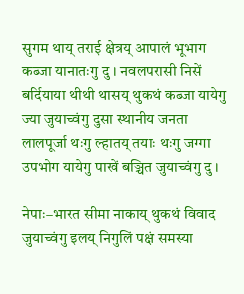सुगम थाय् तराई क्षेत्रय् आपालं भूभाग कब्जा यानातःगु दु । नवलपरासी निसें बर्दियाया थीथी थासय् थुकथं कब्जा यायेगु ज्या जुयाच्वंगु दुसा स्थानीय जनता लालपूर्जा थःगु ल्हातय् तयाः थःगु जग्गा उपभोग यायेगु पाखें बञ्चित जुयाच्वंगु दु ।

नेपाः–भारत सीमा नाकाय् थुकथं विवाद जुयाच्वंगु इलय् निगुलिं पक्षं समस्या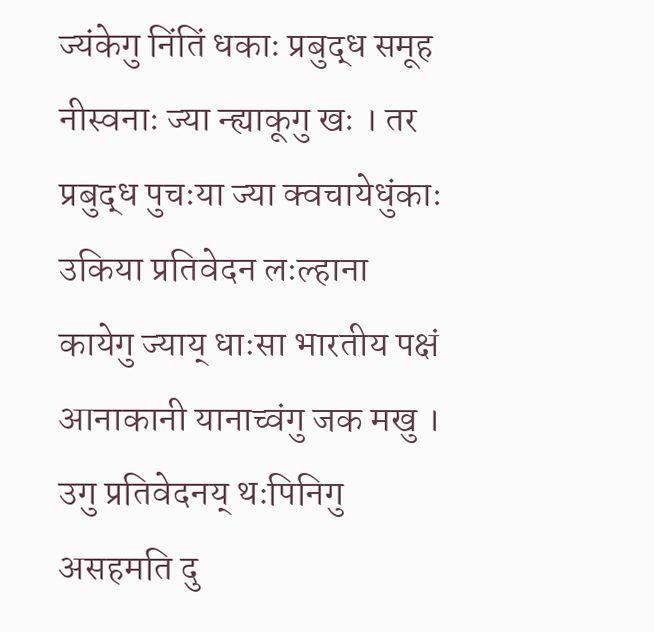ज्यंकेगु निंतिं धकाः प्रबुद्ध समूह नीस्वनाः ज्या न्ह्याकूगु खः । तर प्रबुद्ध पुचःया ज्या क्वचायेधुंकाः उकिया प्रतिवेदन लःल्हाना कायेगु ज्याय् धाःसा भारतीय पक्षं आनाकानी यानाच्वंगु जक मखु । उगु प्रतिवेदनय् थःपिनिगु असहमति दु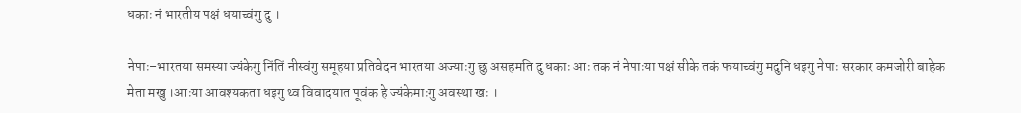धकाः नं भारतीय पक्षं धयाच्वंगु दु ।

नेपाः–भारतया समस्या ज्यंकेगु निंतिं नीस्वंगु समूहया प्रतिवेदन भारतया अज्याःगु छु असहमति दु धकाः आः तक नं नेपाःया पक्षं सीके तकं फयाच्वंगु मदुनि धइगु नेपाः सरकार कमजोरी बाहेक मेता मखु ।आःया आवश्यकता धइगु थ्व विवादयात पूवंक हे ज्यंकेमाःगु अवस्था खः ।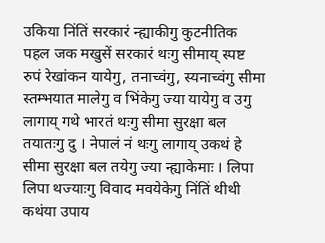उकिया निंतिं सरकारं न्ह्याकीगु कुटनीतिक पहल जक मखुसें सरकारं थःगु सीमाय् स्पष्ट रुपं रेखांकन यायेगु, तनाच्वंगु, स्यनाच्वंगु सीमा स्तम्भयात मालेगु व भिंकेगु ज्या यायेगु व उगु लागाय् गथे भारतं थःगु सीमा सुरक्षा बल तयातःगु दु । नेपालं नं थःगु लागाय् उकथं हे सीमा सुरक्षा बल तयेगु ज्या न्ह्याकेमाः । लिपा लिपा थज्याःगु विवाद मवयेकेगु निंतिं थीथी कथंया उपाय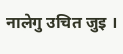नालेगु उचित जुइ ।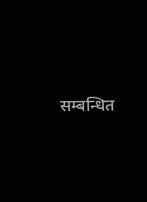सम्बन्धित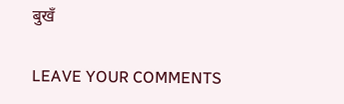बुखँ

LEAVE YOUR COMMENTS